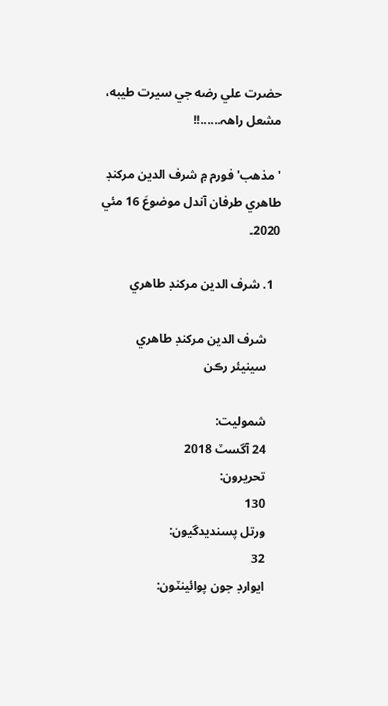حضرت علي رضه جي سيرت طيبه، مشعل راهہ......!!

'مذهب' فورم ۾ شرف الدين مرکنڊ طاهري طرفان آندل موضوعَ 16 مئي 2020۔

  1. شرف الدين مرکنڊ طاهري

    شرف الدين مرکنڊ طاهري
    سينيئر رڪن

    شموليت:
    24 آگسٽ 2018
    تحريرون:
    130
    ورتل پسنديدگيون:
    32
    ايوارڊ جون پوائينٽون: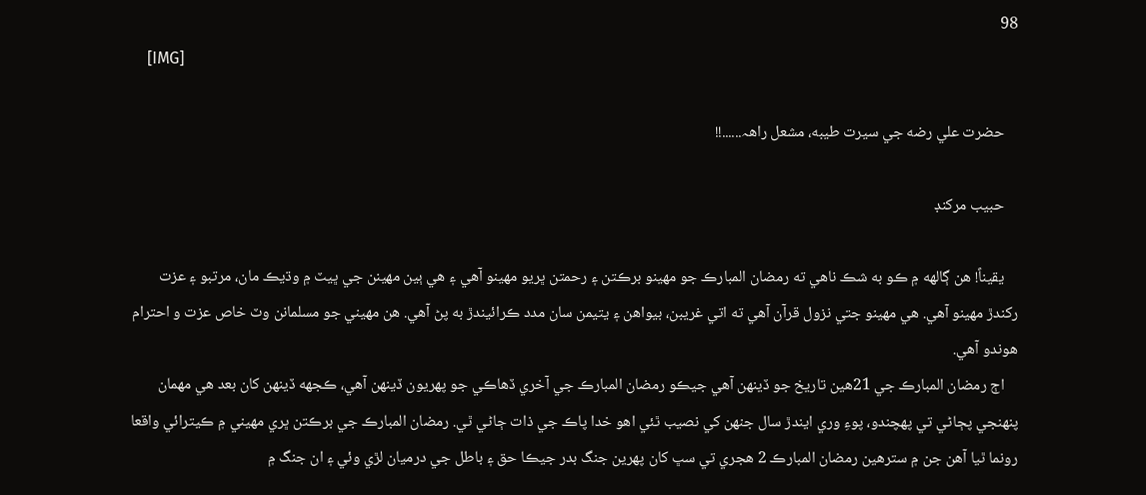98
    [IMG]

    حضرت علي رضه جي سيرت طيبه، مشعل راهہ......!!

    حبيب مرکنڊ

    يقيناً! هن ڳالهه ۾ ڪو به شڪ ناهي ته رمضان المبارڪ جو مهينو برڪتن ۽ رحمتن ڀريو مهينو آهي ۽ هي ٻين مهينن جي ڀيٽ ۾ وڌيڪ مان، مرتبو ۽ عزت رکندڙ مهينو آهي. هي مهينو جتي نزول قرآن آهي ته اتي غريبن، بيواهن ۽ يتيمن سان مدد ڪرائيندڙ به پڻ آهي. هن مهيني جو مسلمانن وٽ خاص عزت و احترام هوندو آهي.
    اڄ رمضان المبارڪ جي 21هين تاريخ جو ڏينهن آهي جيڪو رمضان المبارڪ جي آخري ڏهاڪي جو پهريون ڏينهن آهي، ڪجهه ڏينهن کان بعد هي مهمان پنهنجي پڄاڻي تي پهچندو، پوءِ وري ايندڙ سال جنهن کي نصيب ٿئي اهو خدا پاڪ جي ذات ڄاڻي ٿي. رمضان المبارڪ جي برڪتن ڀري مهيني ۾ ڪيترائي واقعا رونما ٿيا آهن جن ۾ سترهين رمضان المبارڪ 2 هجري تي سڀ کان پهرين جنگ بدر جيڪا حق ۽ باطل جي درميان لڙي وئي ۽ ان جنگ ۾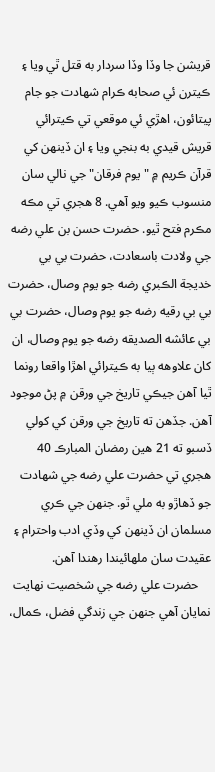قريشن جا وڏا وڏا سردار به قتل ٿي ويا ۽ ڪيترن ئي صحابه ڪرام شهادت جو جام پيتائون، اهڙي ئي موقعي تي ڪيترائي قريش قيدي به بنجي ويا ۽ ان ڏينهن کي قرآن ڪريم ۾ "يوم فرقان"جي نالي سان منسوب ڪيو ويو آهي. 8 هجري تي مڪه مڪرم فتح ٿيو. حضرت حسن بن علي رضه جي ولادت باسعادت، حضرت بي بي خديجة الڪبري رضه جو يوم وصال، حضرت بي بي رقيه رضه جو يوم وصال، حضرت بي بي عائشه الصديقه رضه جو يوم وصال، ان کان علاوهه ٻيا به ڪيترائي اهڙا واقعا رونما ٿيا آهن جيڪي تاريخ جي ورقن ۾ پڻ موجود آهن. جڏهن ته تاريخ جي ورقن کي کولي ڏسبو ته 21 هين رمضان المبارڪ 40 هجري تي حضرت علي رضه جي شهادت جو ڏهاڙو به ملي ٿو. جنهن جي ڪري مسلمان ان ڏينهن کي وڏي ادب واحترام ۽ عقيدت سان ملهائيندا رهندا آهن.
    حضرت علي رضه جي شخصيت نهايت نمايان آهي جنهن جي زندگي فضل، ڪمال،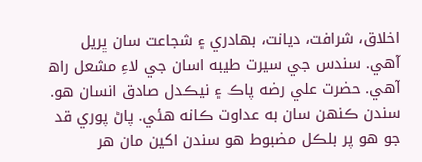اخلاق، شرافت، ديانت، بهادري ۽ شجاعت سان ڀريل آهي. سندس جي سيرت طيبه اسان جي لاءِ مشعل راھ آهي. حضرت علي رضه پاڪ ۽ نيڪدل صادق انسان هو. سندن ڪنهن سان به عداوت ڪانه هئي. پاڻ پوري قد جو هو پر بلڪل مضبوط هو سندن اکين مان هر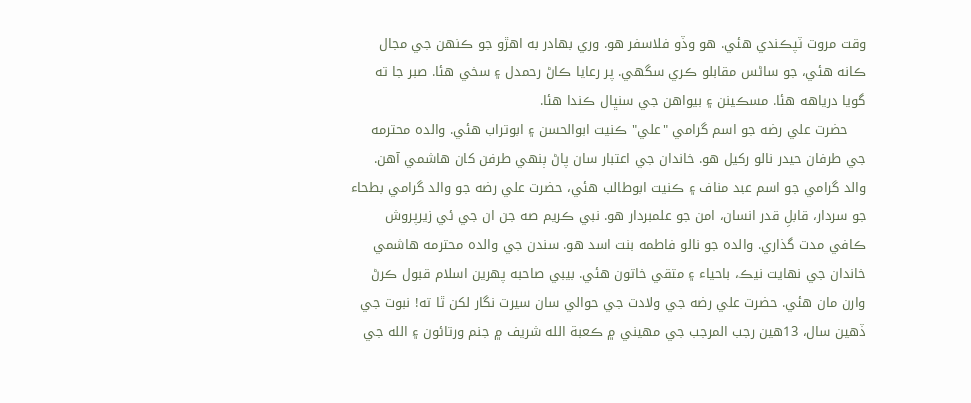وقت مروت ٽپڪندي هئي. هو وڏو فلاسفر هو. وري بهادر به اهڙو جو ڪنهن جي مجال ڪانه هئي، جو ساڻس مقابلو ڪري سگهي. پر رعايا ڪاڻ رحمدل ۽ سخي هئا. صبر جا ته گويا درياهه هئا. مسڪينن ۽ بيواهن جي سنڀال ڪندا هئا.
    حضرت علي رضه جو اسم گرامي "علي" ڪنيت ابوالحسن ۽ ابوتراب هئي. والده محترمه جي طرفان حيدر نالو رکيل هو. خاندان جي اعتبار سان پاڻ ٻنهي طرفن کان هاشمي آهن. والد گرامي جو اسم عبد مناف ۽ ڪنيت ابوطالب هئي، حضرت علي رضه جو والد گرامي بطحاء جو سردار، قابلِ قدر انسان، امن جو علمبردار هو. نبي ڪريم صه جن ان جي ئي زيرپروش ڪافي مدت گذاري. والده جو نالو فاطمه بنت اسد هو. سندن جي والده محترمه هاشمي خاندان جي نهايت نيڪ، باحياء ۽ متقي خاتون هئي. بيبي صاحبه پهرين اسلام قبول ڪرڻ وارن مان هئي. حضرت علي رضه جي ولادت جي حوالي سان سيرت نگار لکن ٿا ته! نبوت جي ڏهين سال، 13هين رجب المرجب جي مهيني ۾ ڪعبة الله شريف ۾ جنم ورتائون ۽ الله جي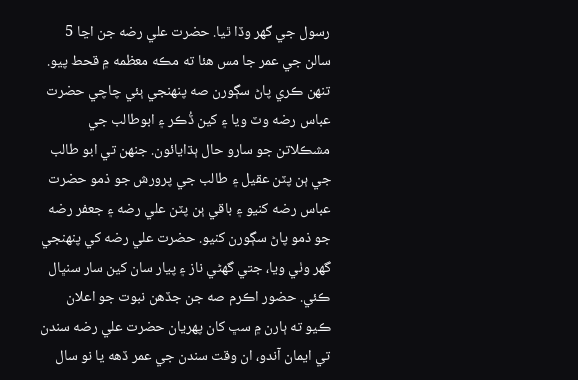رسول جي گھر وڏا ٿيا. حضرت علي رضه جن اڃا 5 سالن جي عمر جا مس هئا ته مڪه معظمه ۾ قحط پيو. تنهن ڪري پاڻ سڳورن صه پنهنجي ٻئي چاچي حضرت عباس رضه وٽ ويا ۽ کين ڏُڪر ۽ ابوطالب جي مشڪلاتن جو سارو حال ٻڌايائون. جنهن تي ابو طالب جي ٻن پٽن عقيل ۽ طالب جي پرورش جو ذمو حضرت عباس رضه کنيو ۽ باقي ٻن پٽن علي رضه ۽ جعفر رضه جو ذمو پاڻ سڳورن کنيو. حضرت علي رضه کي پنهنجي گهر وٺي ويا، جتي گهڻي ناز ۽ پيار سان کين سار سنڀال ڪئي. حضور اڪرم صه جن جڏھن نبوت جو اعلان ڪيو ته ٻارن ۾ سڀ کان پهريان حضرت علي رضه سندن تي ايمان آندو، ان وقت سندن جي عمر ڏهه يا نو سال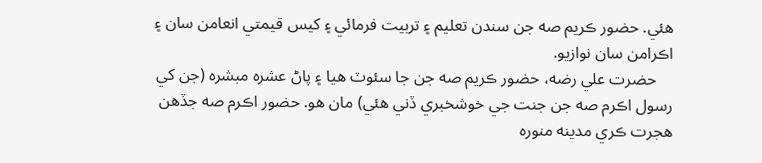هئي. حضور ڪريم صه جن سندن تعليم ۽ تربيت فرمائي ۽ کيس قيمتي انعامن سان ۽ اڪرامن سان نوازيو.
    حضرت علي رضه، حضور ڪريم صه جن جا سئوٽ هيا ۽ پاڻ عشره مبشره (جن کي رسول اڪرم صه جن جنت جي خوشخبري ڏني هئي) مان هو. حضور اڪرم صه جڏهن هجرت ڪري مدينه منوره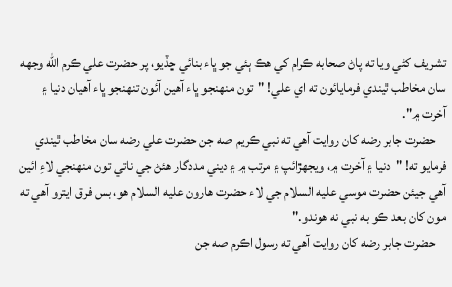تشريف کڻي ويا ته پاڻ صحابه ڪرام کي هڪ ٻئي جو ڀاء بنائي ڇڏيو، پر حضرت علي ڪرم الله وجهه سان مخاطب ٿيندي فرمايائون ته اي علي! "تون منهنجو ڀاء آهين آئون تنهنجو ڀاء آهيان دنيا ۽ آخرت ۾".
    حضرت جابر رضه کان روايت آهي ته نبي ڪريم صه جن حضرت علي رضه سان مخاطب ٿيندي فرمايو ته! "دنيا ۽ آخرت ۾، ويجهڙائپ ۽ مرتب ۾ ۽ ديني مددگار هئڻ جي ناتي تون منهنجي لاءِ ائين آهي جيئن حضرت موسي عليه السلام جي لاء حضرت هارون عليه السلام هو، بس فرق ايترو آهي ته مون کان بعد ڪو به نبي نه هوندو."
    حضرت جابر رضه کان روايت آهي ته رسول اڪرم صه جن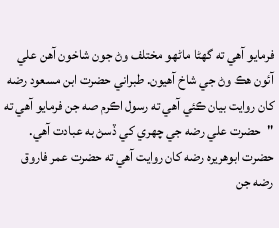فرمايو آهي ته گهڻا ماڻهو مختلف وڻ جون شاخون آهن علي آئون هڪ وڻ جي شاخ آهيون. طبراني حضرت ابن مسعود رضه کان روايت بيان ڪئي آهي ته رسول اڪرم صه جن فرمايو آهي ته "حضرت علي رضه جي چهري کي ڏسڻ به عبادت آهي. حضرت ابوهريره رضه کان روايت آهي ته حضرت عمر فاروق رضه جن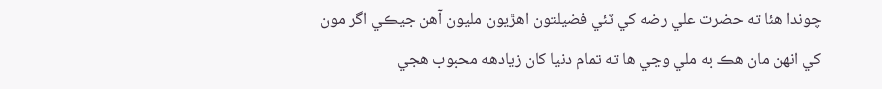چوندا هئا ته حضرت علي رضه کي ٽئي فضيلتون اهڙيون مليون آهن جيڪي اگر مون کي انهن مان هڪ به ملي وڃي ها ته تمام دنيا کان زيادهه محبوب هجي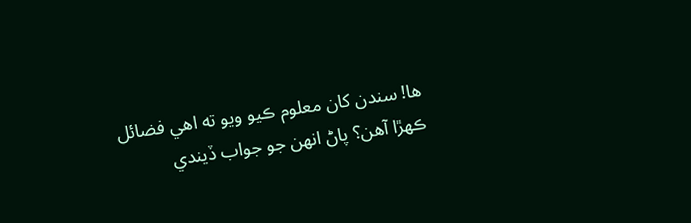ها! سندن کان معلوم ڪيو ويو ته اهي فضائل ڪهڙا آهن؟ پاڻ انهن جو جواب ڏيندي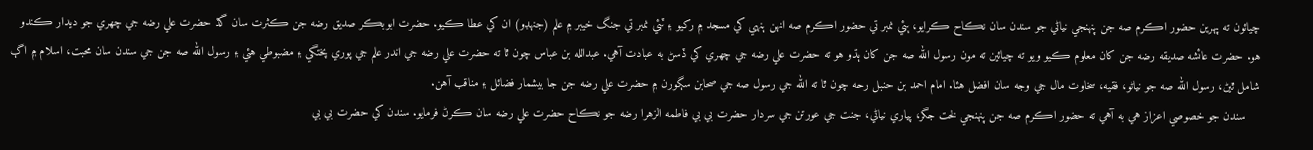چيائون ته پهرين حضور اڪرم صه جن پنهنجي نياڻي جو سندن سان نڪاح ڪرايو، ٻئي نمبر تي حضور اڪرم صه انهن ٻنهي کي مسجد ۾ رکيو ۽ ٽئي نمبر تي جنگ خيبر ۾ علم (جنهڊو) ان کي عطا ڪيو. حضرت ابوبڪر صديق رضه جن ڪثرت سان گڏ حضرت علي رضه جي چهري جو ديدار ڪندو هو. حضرت عائشه صديقه رضه جن کان معلوم ڪيو ويو ته چيائين ته مون رسول الله صه جن کان ٻڌو هو ته حضرت علي رضه جي چهري کي ڏسڻ به عبادت آهي. عبدالله بن عباس چون ٿا ته حضرت علي رضه جي اندر علم جي پوري پختگي ۽ مضبوطي هئي ۽ رسول الله صه جن جي سندن سان محبت، اسلام ۾ اڳ شامل ٿيڻ، رسول الله صه جو نياڻو، فقيه، سخاوت مال جي وجه سان افضل هئا. امام احمد بن حنبل رحه چون ٿا ته الله جي رسول صه جي صحابن سڳورن ۾ حضرت علي رضه جن جا بيشمار فضائل ۽ مناقب آهن.
    سندن جو خصوصي اعزاز هي به آهي ته حضور اڪرم صه جن پنهنجي لخت جگر، پياري نياڻي، جنت جي عورتن جي سردار حضرت بي بي فاطمه الزهرا رضه جو نڪاح حضرت علي رضه سان ڪرڻ فرمايو. سندن کي حضرت بي بي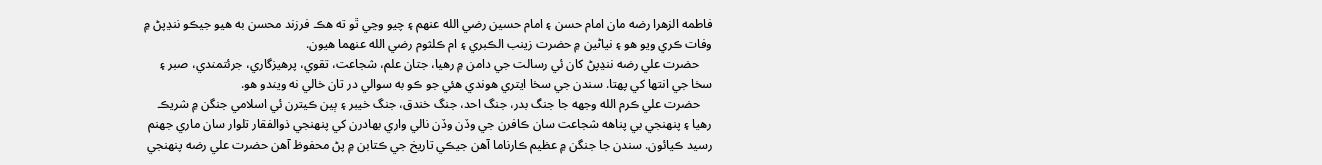فاطمه الزهرا رضه مان امام حسن ۽ امام حسين رضي الله عنهم ۽ چيو وڃي ٿو ته هڪ فرزند محسن به هيو جيڪو ننڍپڻ ۾ وفات ڪري ويو هو ۽ نياڻين ۾ حضرت زينب الڪبري ۽ ام ڪلثوم رضي الله عنهما هيون.
    حضرت علي رضه ننڍپڻ کان ئي رسالت جي دامن ۾ رهيا، جتان علم، شجاعت، تقوي، پرهيزگاري، جرئتمندي، صبر ۽ سخا جي انتها کي پهتا. سندن جي سخا ايتري هوندي هئي جو ڪو به سوالي در تان خالي نه ويندو هو.
    حضرت علي ڪرم الله وجهه جا جنگ بدر، جنگ احد، جنگ خندق، جنگ خيبر ۽ ٻين ڪيترن ئي اسلامي جنگن ۾ شريڪ رهيا ۽ پنهنجي بي پناهه شجاعت سان ڪافرن جي وڏن وڏن نالي واري بهادرن کي پنهنجي ذوالفقار تلوار سان ماري جهنم رسيد ڪيائون. سندن جا جنگن ۾ عظيم ڪارناما آهن جيڪي تاريخ جي ڪتابن ۾ پڻ محفوظ آهن حضرت علي رضه پنهنجي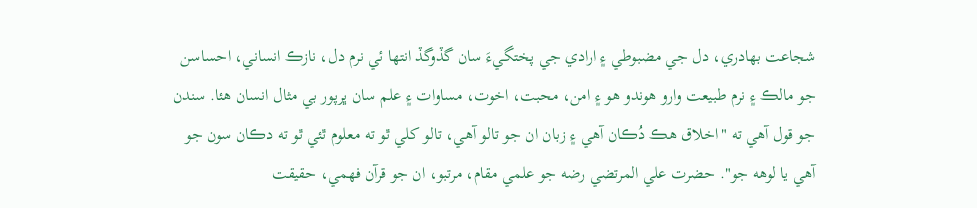شجاعت بهادري، دل جي مضبوطي ۽ ارادي جي پختگيءَ سان گڏوگڏ انتها ئي نرم دل، نازڪ انساني، احساسن جو مالڪ ۽ نرم طبيعت وارو ھوندو ھو ۽ امن، محبت، اخوت، مساوات ۽ علم سان ڀرپور بي مثال انسان هئا. سندن جو قول آهي ته "اخلاق هڪ دُڪان آهي ۽ زبان ان جو تالو آهي، تالو کلي ٿو ته معلوم ٿئي ٿو ته دڪان سون جو آهي يا لوهه جو". حضرت علي المرتضي رضه جو علمي مقام، مرتبو، ان جو قرآن فهمي، حقيقت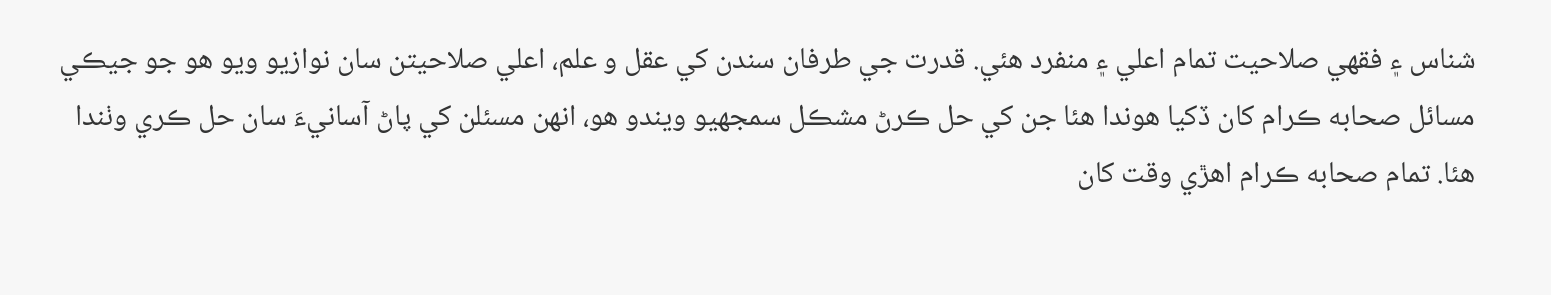شناس ۽ فقهي صلاحيت تمام اعلي ۽ منفرد هئي. قدرت جي طرفان سندن کي عقل و علم، اعلي صلاحيتن سان نوازيو ويو هو جو جيڪي مسائل صحابه ڪرام کان ڏکيا هوندا هئا جن کي حل ڪرڻ مشڪل سمجهيو ويندو هو، انهن مسئلن کي پاڻ آسانيءَ سان حل ڪري وٺندا هئا. تمام صحابه ڪرام اهڙي وقت کان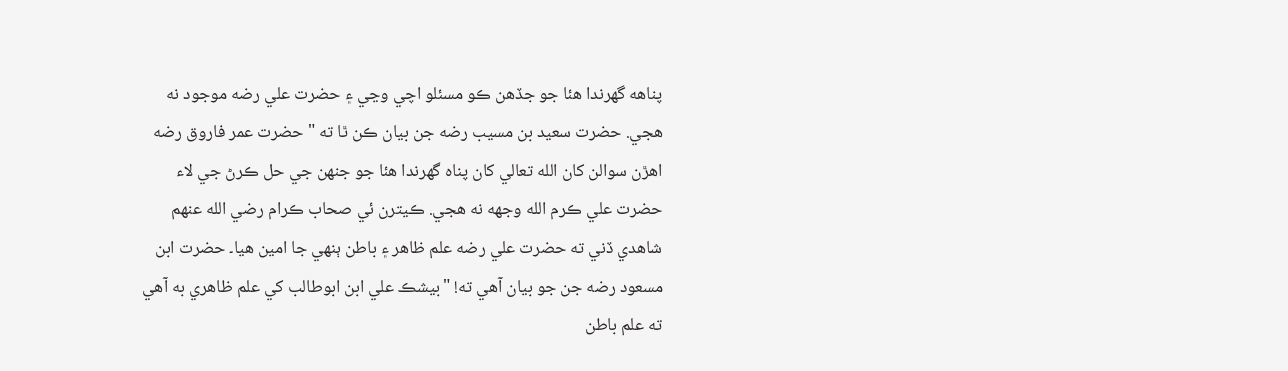پناهه گهرندا هئا جو جڏهن ڪو مسئلو اچي وڃي ۽ حضرت علي رضه موجود نه هجي. حضرت سعيد بن مسيب رضه جن بيان ڪن ٿا ته " حضرت عمر فاروق رضه اهڙن سوالن کان الله تعالي کان پناه گهرندا هئا جو جنهن جي حل ڪرڻ جي لاء حضرت علي ڪرم الله وجهه نه هجي. ڪيترن ئي صحاب ڪرام رضي الله عنهم شاهدي ڏني ته حضرت علي رضه علم ظاهر ۽ باطن ٻنهي جا امين هيا۔ حضرت ابن مسعود رضه جن جو بيان آهي ته! "بيشڪ علي ابن ابوطالب کي علم ظاهري به آهي ته علم باطن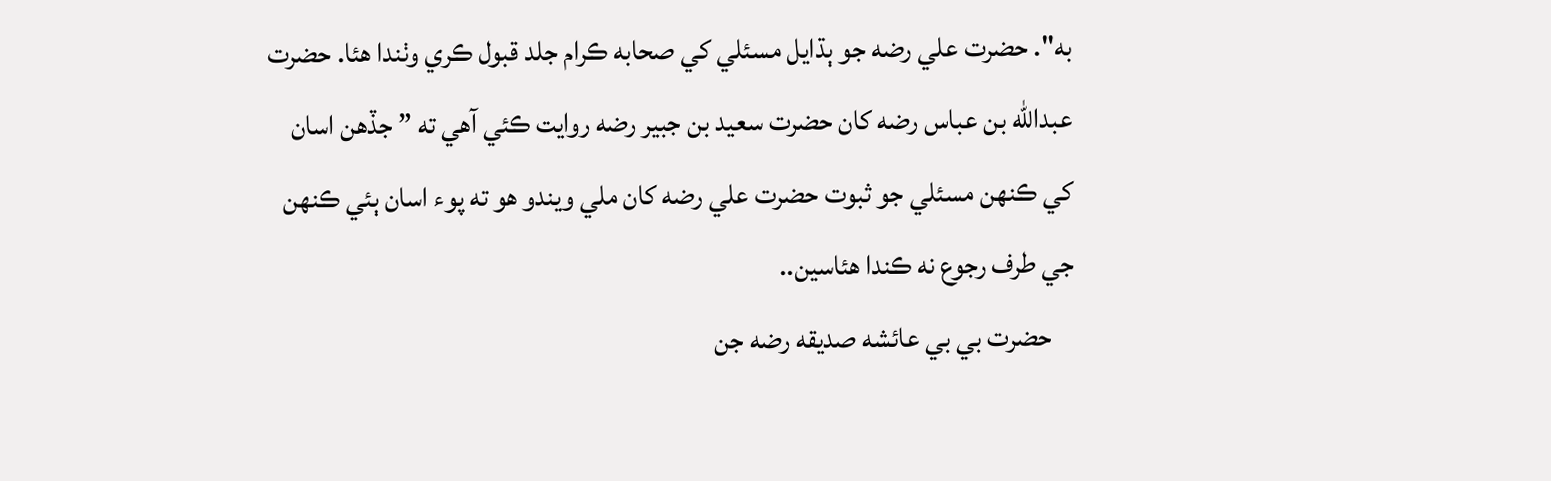به". حضرت علي رضه جو ٻڌايل مسئلي کي صحابه ڪرام جلد قبول ڪري وٺندا هئا. حضرت عبدالله بن عباس رضه کان حضرت سعيد بن جبير رضه روايت ڪئي آهي ته ” جڏهن اسان کي ڪنهن مسئلي جو ثبوت حضرت علي رضه کان ملي ويندو هو ته پوء اسان ٻئي ڪنهن جي طرف رجوع نه ڪندا هئاسين..
    حضرت بي بي عائشه صديقه رضه جن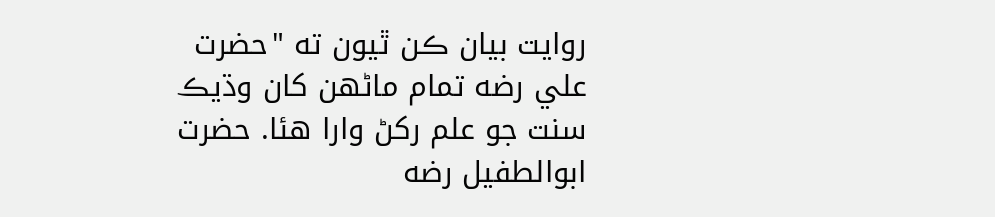روايت بيان ڪن ٿيون ته "حضرت علي رضه تمام ماڻهن کان وڌيڪ سنت جو علم رکڻ وارا هئا. حضرت ابوالطفیل رضه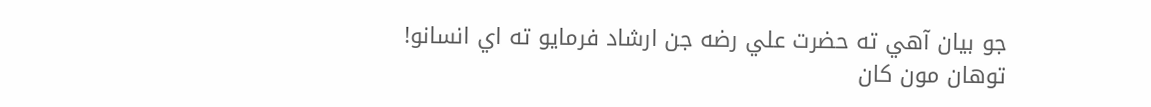جو بیان آهي ته حضرت علي رضه جن ارشاد فرمايو ته اي انسانو! توهان مون کان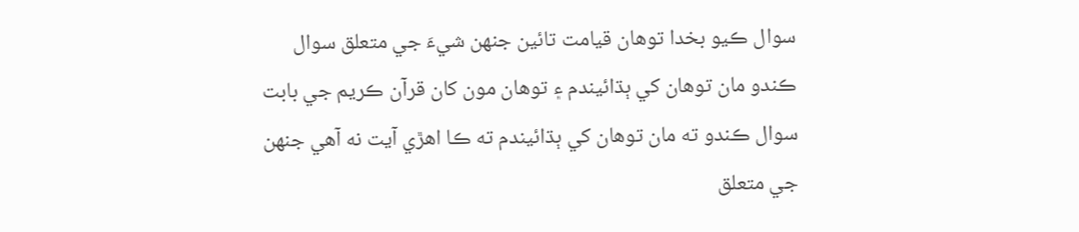سوال ڪيو بخدا توهان قيامت تائين جنهن شيءَ جي متعلق سوال ڪندو مان توهان کي ٻڌائيندم ۽ توهان مون کان قرآن ڪريم جي بابت سوال ڪندو ته مان توهان کي ٻڌائيندم ته ڪا اهڙي آيت نه آهي جنهن جي متعلق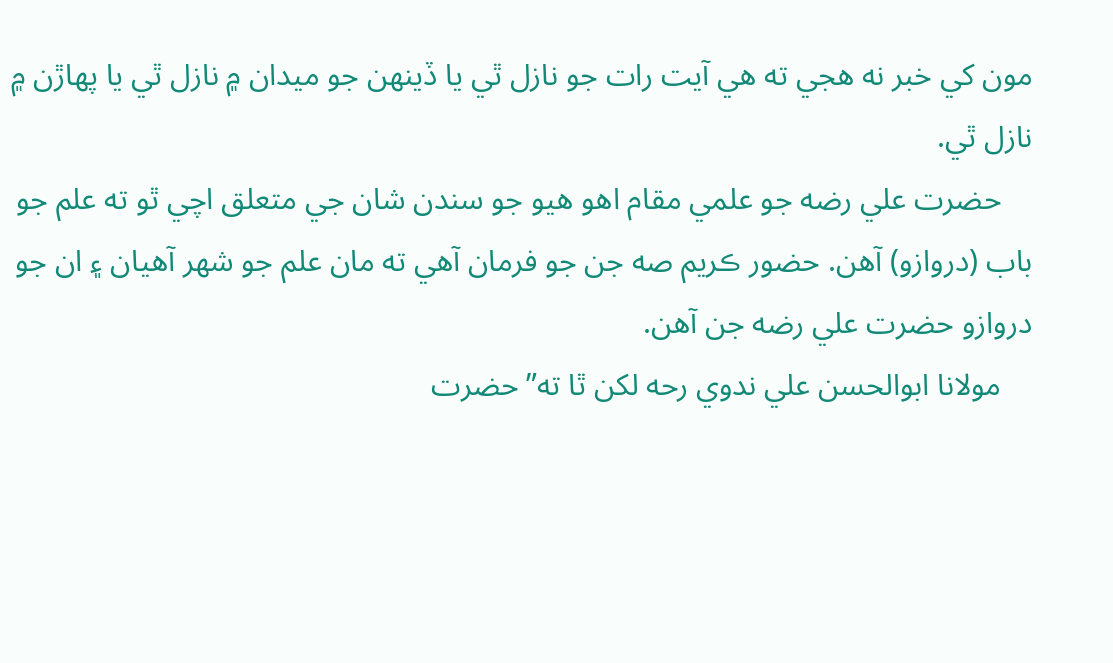مون کي خبر نه هجي ته هي آيت رات جو نازل ٿي يا ڏينهن جو ميدان ۾ نازل ٿي يا پهاڙن ۾ نازل ٿي.
    حضرت علي رضه جو علمي مقام اهو هيو جو سندن شان جي متعلق اچي ٿو ته علم جو باب (دروازو) آهن. حضور ڪريم صه جن جو فرمان آهي ته مان علم جو شهر آهيان ۽ ان جو دروازو حضرت علي رضه جن آهن.
    مولانا ابوالحسن علي ندوي رحه لکن ٿا ته”حضرت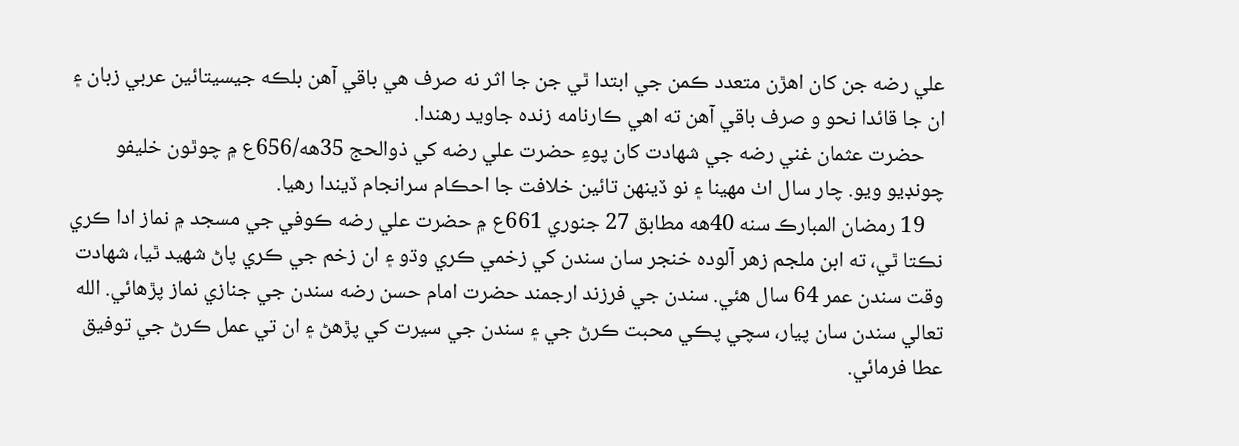علي رضه جن کان اهڙن متعدد ڪمن جي ابتدا ٿي جن جا اثر نه صرف هي باقي آهن بلڪه جيسيتائين عربي زبان ۽ ان جا قائدا نحو و صرف باقي آهن ته اهي ڪارنامه زنده جاويد رهندا.
    حضرت عثمان غني رضه جي شهادت کان پوءِ حضرت علي رضه کي ذوالحج 35هه/656ع ۾ چوٿون خليفو چونڊيو ويو. چار سال اٺ مهينا ۽ نو ڏينهن تائين خلافت جا احڪام سرانجام ڏيندا رهيا.
    19 رمضان المبارڪ سنه 40هه مطابق 27 جنوري 661ع ۾ حضرت علي رضه ڪوفي جي مسجد ۾ نماز ادا ڪري نڪتا ٿي، ته ابن ملجم زهر آلوده خنجر سان سندن کي زخمي ڪري وڌو ۽ ان زخم جي ڪري پاڻ شهيد ٿيا، شهادت وقت سندن عمر 64 سال هئي. سندن جي فرزند ارجمند حضرت امام حسن رضه سندن جي جنازي نماز پڙهائي. الله تعالي سندن سان پيار، سچي پڪي محبت ڪرڻ جي ۽ سندن جي سيرت کي پڙهڻ ۽ ان تي عمل ڪرڻ جي توفيق عطا فرمائي.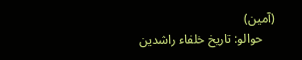(آمين)
    حوالو: تاريخ خلفاء راشدين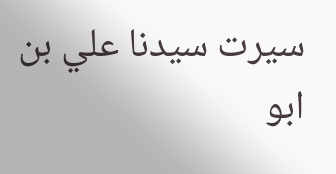سيرت سيدنا علي بن ابو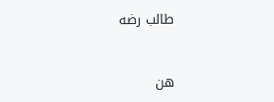طالب رضه


هن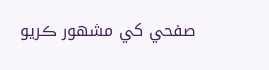صفحي کي مشهور ڪريو